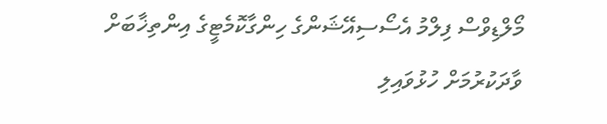މޯލްޑިވްސް ފިލްމު އެސޯސިއޭޝަންގެ ހިންގާކޮމެޓީގެ އިންތިޚާބަށް ވާދަކުރުމަށް ހުޅުވައިލި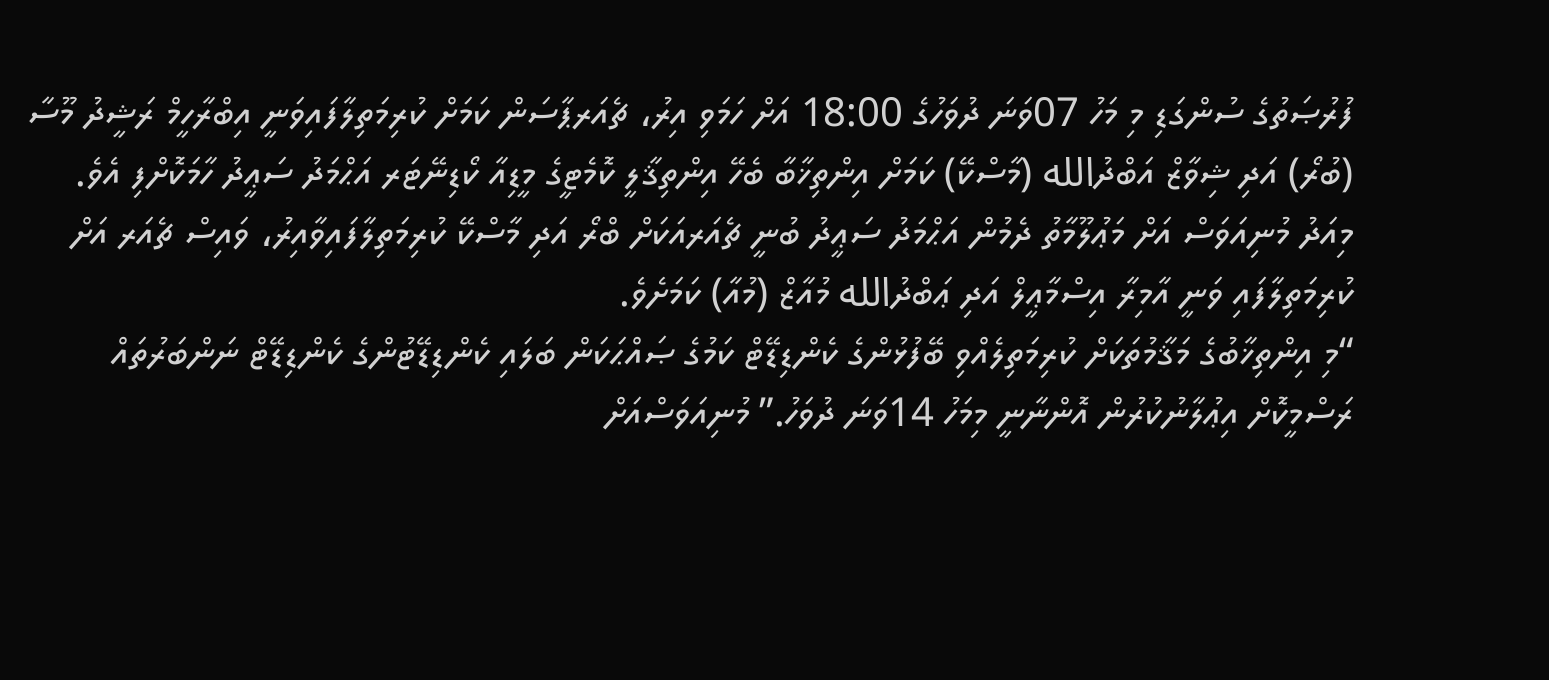ފުރުޞަތުގެ ސުންގަޑި މި މަހު 07ވަނަ ދުވަހުގެ 18:00 އަށް ހަމަވި އިރު، ޗެއަރޕާސަން ކަމަށް ކުރިމަތިލާފައިވަނީ އިބްރާހީމް ރަޝީދު މޫސާ (ބުރޯ) އަދި ޝިވާޒް އަބްދުالله (މާސްކޭ) ކަމަށް އިންތިޚާބާ ބެހޭ އިންތިޤާލީ ކޮމެޓީގެ މީޑިއާ ކޯޑިނޭޓަރ އަޙްމަދު ސަޢީދު ހާމަކޮށްފި އެވެ.
މިއަދު މުނިއަވަސް އަށް މަޢުލޫމާތު ދެމުން އަޙްމަދު ސަޢީދު ބުނީ ޗެއަރއަކަށް ބްރޯ އަދި މާސްކޭ ކުރިމަތިލާފައިވާއިރު، ވައިސް ޗެއަރ އަށް ކުރިމަތިލާފައި ވަނީ އާމިރާ އިސްމާޢީލް އަދި ޢަބްދުالله މުއާޒް (މުއާ) ކަމަށެވެ.
“މި އިންތިޚާބުގެ މަޤާމުތަކަށް ކުރިމަތިލެއްވި ބޭފުޅުންގެ ކެންޑިޑޭޓް ކަމުގެ ޞައްޙަކަން ބަލައި ކެންޑިޑޭޓުންގެ ކެންޑިޑޭޓް ނަންބަރުތައް ރަސްމީކޮށް އިޢުލާނުކުރުން އޮންނާނީ މިމަހު 14ވަނަ ދުވަހު.” މުނިއަވަސްއަށް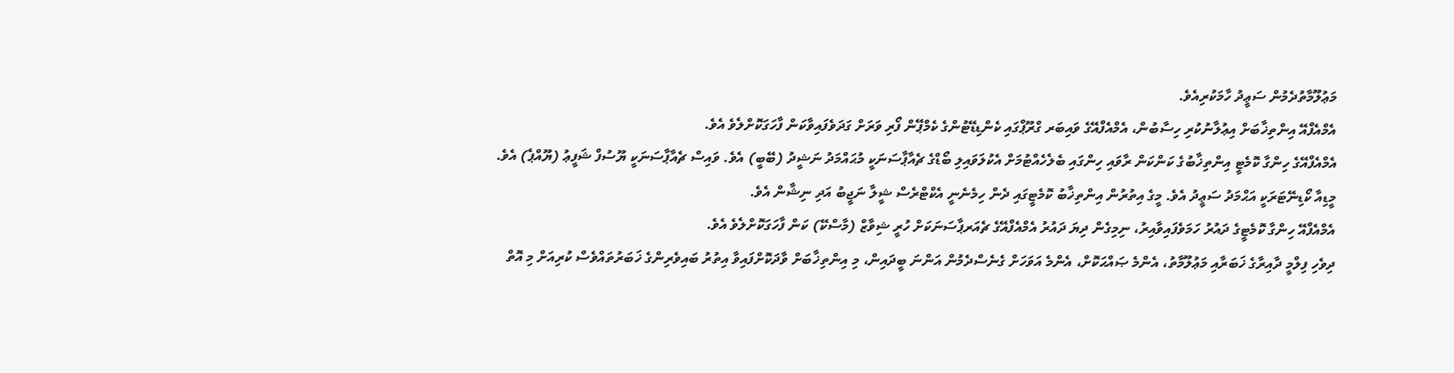މަޢުލޫމާތުދެމުން ސަޢީދު ހާމަކުރިއެވެ.
އެމްއެފްއޭ އިންތިޚާބަށް އިޢުލާނުކުރި ހިސާބުން، އެމްއެފްއޭގެ ވައިބަރ ގްރޫޕްގައި ކެންޑިޑޭޓުންގެ ކެމްޕޭން ފޯރި ވަރަށް ގަދަވެފައިވާކަން ފާހަގަކޮށްލެވެ އެވެ.
އެމްއެފްއޭގެ ހިންގާ ކޮމެޓީ އިންތިޚާބުގެ ކަންކަން ރާވައި ހިންގައި ބެލެހެއްޓުމަށް އެކުލަވައިލި ބޯޑްގެ ޗެއާޕާސަނަކީ މުޙައްމަދު ނަޝީދު (ބޭބީ) އެވެ. ވައިސް ޗެއާޕާސަނަކީ ޔޫސުފް ޝަފީޢު (ޔޫއްޕެ) އެވެ. މީޑިއާ ކޯޑިނޭޓަރަކީ އަޙްމަދު ސަޢީދު އެވެ. މީގެ އިތުރުން އިންތިޚާބު ކޮމެޓީގައި ދެން ހިމެނެނީ އެކްޓްރެސް ޝީލާ ނަޖީބު އަދި ނިޝާން އެވެ.
އެމްއެފްއޭ ހިންގާ ކޮމެޓީގެ ދައުރު ހަމަވެފައިވާއިރު، ނިމިގެން ދިޔަ ދައުރު އެމްއެފްއޭގެ ޗެއަރޕާސަނަކަށް ހުރީ ޝިވާޒް (މާސްކޭ) ކަން ފާހަގަކޮށްލެވެ އެވެ.
ދިވެހި ފިލްމީ ދާއިރާގެ ޚަބަރާއި މަޢުލޫމާތު، އެންމެ ޞައްޙަކޮށް، އެންމެ އަވަހަށް ގެނެސްދެމުން އަންނަ ބީދައިން، މި އިންތިޚާބަށް ވާދަކޮށްފައިވާ އިތުރު ބައިވެރިންގެ ޚަބަރުތައްވެސް ކުރިއަށް މި އޮތް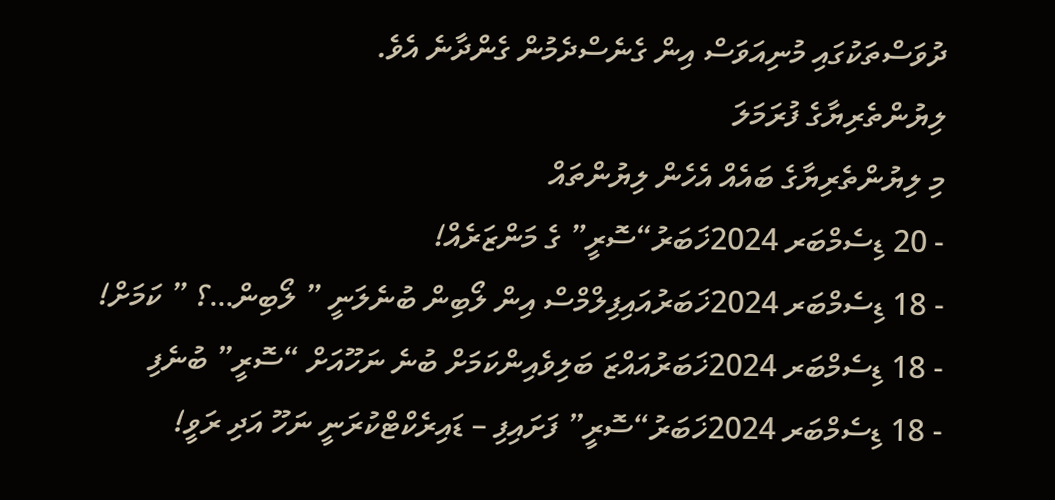ދުވަސްތަކުގައި މުނިއަވަސް އިން ގެނެސްދެމުން ގެންދާނެ އެވެ.
ލިޔުންތެރިޔާގެ ފުރަމަލަ
މި ލިޔުންތެރިޔާގެ ބައެއް އެހެން ލިޔުންތައް
- 20 ޑިސެމްބަރ 2024ޚަބަރު“ސޮރީ” ގެ މަންޒަރެއް!
- 18 ޑިސެމްބަރ 2024ޚަބަރުއައިފިލްމްސް އިން ލޯބިން ބުނެލަނީ ” ލޯބިން…؟ ” ކަމަށް!
- 18 ޑިސެމްބަރ 2024ޚަބަރުއައްޒަ ބަލިވެއިންކަމަށް ބުނެ ނަހޫއަށް “ސޮރީ” ބުނެފި
- 18 ޑިސެމްބަރ 2024ޚަބަރު“ސޮރީ” ފަށައިފި – ޑައިރެކްޓްކުރަނީ ނަހޫ އަދި ރަވީ!